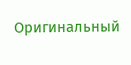Оригинальный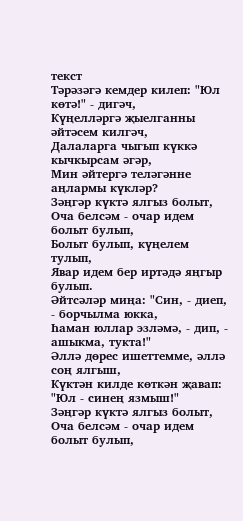текст
Тәрәзәгә кемдер килеп: "Юл көтә!" - дигәч,
Күңелләргә җыелганны әйтәсем килгәч,
Далаларга чыгып күккә кычкырсам әгәр,
Мин әйтергә теләгәнне аңлармы күкләр?
Зәңгәр күктә ялгыз болыт,
Оча белсәм - очар идем болыт булып,
Болыт булып, күңелем тулып,
Явар идем бер иртәдә яңгыр булып.
Әйтсәләр миңа: "Син, - диеп, - борчылма юкка,
Һаман юллар эзләмә, - дип, - ашыкма, тукта!"
Әллә дөрес ишеттемме, әллә соң ялгыш,
Күктән килде көткән җавап: "Юл - синең язмыш!"
Зәңгәр күктә ялгыз болыт,
Оча белсәм - очар идем болыт булып,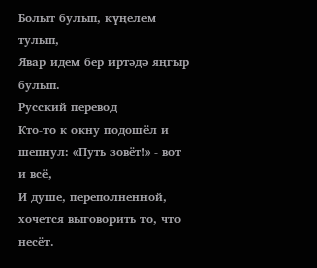Болыт булып, күңелем тулып,
Явар идем бер иртәдә яңгыр булып.
Русский перевод
Кто-то к окну подошёл и шепнул: «Путь зовёт!» - вот и всё,
И душе, переполненной, хочется выговорить то, что несёт.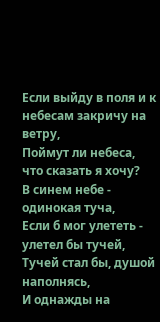Если выйду в поля и к небесам закричу на ветру,
Поймут ли небеса, что сказать я хочу?
В синем небе - одинокая туча,
Если б мог улететь - улетел бы тучей,
Тучей стал бы, душой наполнясь,
И однажды на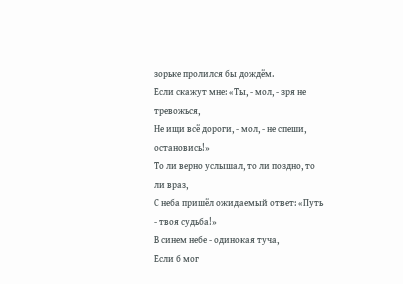зорьке пролился бы дождём.
Если скажут мне: «Ты, - мол, - зря не тревожься,
Не ищи всё дороги, - мол, - не спеши, остановись!»
То ли верно услышал, то ли поздно, то ли враз,
С неба пришёл ожидаемый ответ: «Путь - твоя судьба!»
В синем небе - одинокая туча,
Если б мог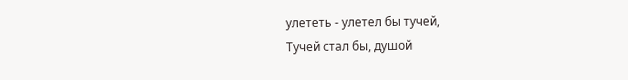улететь - улетел бы тучей,
Тучей стал бы, душой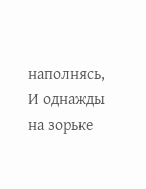наполнясь,
И однажды на зорьке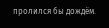пролился бы дождём.